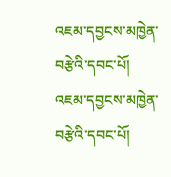འཇམ་དབྱངས་མཁྱེན་བརྩེའི་དབང་པོ།
འཇམ་དབྱངས་མཁྱེན་བརྩེའི་དབང་པོ།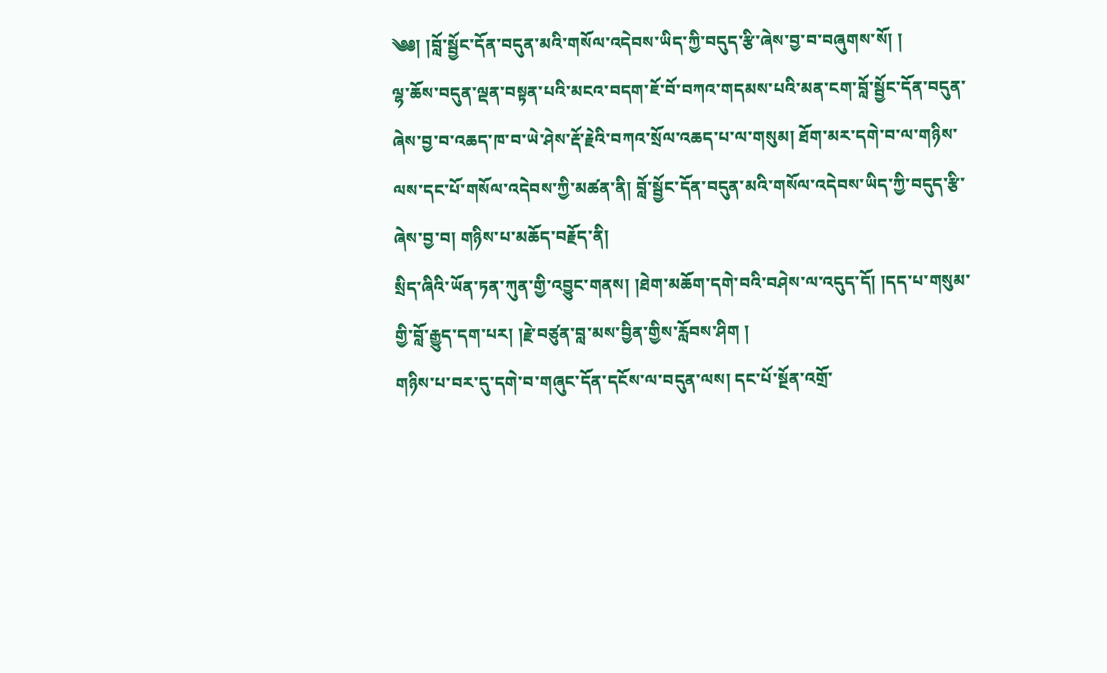༄༅། །བློ་སྦྱོང་དོན་བདུན་མའི་གསོལ་འདེབས་ཡིད་ཀྱི་བདུད་རྩི་ཞེས་བྱ་བ་བཞུགས་སོ། །
ལྷ་ཆོས་བདུན་ལྡན་བསྟན་པའི་མངའ་བདག་ཇོ་བོ་བཀའ་གདམས་པའི་མན་ངག་བློ་སྦྱོང་དོན་བདུན་ཞེས་བྱ་བ་འཆད་ཁ་བ་ཡེ་ཤེས་རྡོ་རྗེའི་བཀའ་སྲོལ་འཆད་པ་ལ་གསུམ། ཐོག་མར་དགེ་བ་ལ་གཉིས་ལས་དང་པོ་གསོལ་འདེབས་ཀྱི་མཚན་ནི། བློ་སྦྱོང་དོན་བདུན་མའི་གསོལ་འདེབས་ཡིད་ཀྱི་བདུད་རྩི་ཞེས་བྱ་བ། གཉིས་པ་མཆོད་བརྗོད་ནི།
སྲིད་ཞིའི་ཡོན་ཏན་ཀུན་གྱི་འབྱུང་གནས། །ཐེག་མཆོག་དགེ་བའི་བཤེས་ལ་འདུད་དོ། །དད་པ་གསུམ་གྱི་བློ་རྒྱུད་དག་པར། །རྗེ་བཙུན་བླ་མས་བྱིན་གྱིས་རློབས་ཤིག །
གཉིས་པ་བར་དུ་དགེ་བ་གཞུང་དོན་དངོས་ལ་བདུན་ལས། དང་པོ་སྔོན་འགྲོ་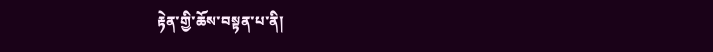རྟེན་གྱི་ཆོས་བསྟན་པ་ནི།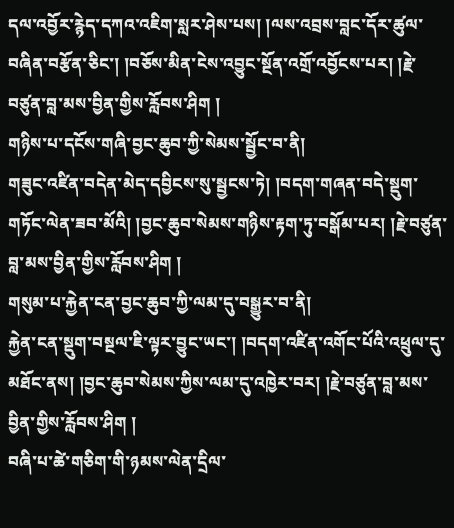དལ་འབྱོར་རྙེད་དཀའ་འཇིག་སླར་ཤེས་པས། །ལས་འབྲས་བླང་དོར་ཚུལ་བཞིན་བརྩོན་ཅིང་། །བཅོས་མིན་ངེས་འབྱུང་སྔོན་འགྲོ་འབྱོངས་པར། །རྗེ་བཙུན་བླ་མས་བྱིན་གྱིས་རློབས་ཤིག །
གཉིས་པ་དངོས་གཞི་བྱང་ཆུབ་ཀྱི་སེམས་སྦྱོང་བ་ནི།
གཟུང་འཛིན་བདེན་མེད་དབྱིངས་སུ་སྦྱངས་ཏེ། །བདག་གཞན་བདེ་སྡུག་གཏོང་ལེན་ཟབ་མོའི། །བྱང་ཆུབ་སེམས་གཉིས་རྟག་ཏུ་བསྒོམ་པར། །རྗེ་བཙུན་བླ་མས་བྱིན་གྱིས་རློབས་ཤིག །
གསུམ་པ་རྐྱེན་ངན་བྱང་ཆུབ་ཀྱི་ལམ་དུ་བསྒྱུར་བ་ནི།
རྐྱེན་ངན་སྡུག་བསྔལ་ཇི་ལྟར་བྱུང་ཡང་། །བདག་འཛིན་འགོང་པོའི་འཕྲུལ་དུ་མཐོང་ནས། །བྱང་ཆུབ་སེམས་ཀྱིས་ལམ་དུ་འཁྱེར་བར། །རྗེ་བཙུན་བླ་མས་བྱིན་གྱིས་རློབས་ཤིག །
བཞི་པ་ཚེ་གཅིག་གི་ཉམས་ལེན་དྲིལ་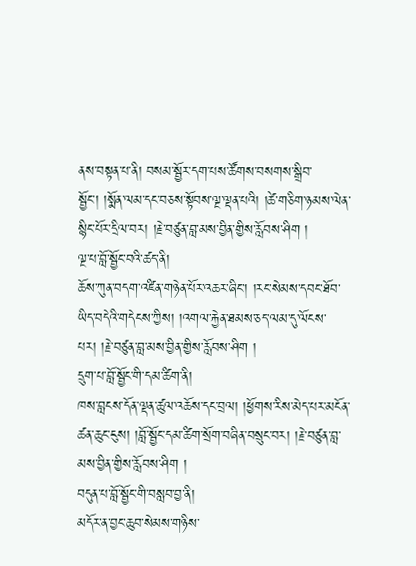ནས་བསྟན་པ་ནི། བསམ་སྦྱོར་དག་པས་ཚོགས་བསགས་སྒྲིབ་སྦྱོང་། །སྨོན་ལམ་དང་བཅས་སྟོབས་ལྔ་ལྡན་པའི། །ཚེ་གཅིག་ཉམས་ལེན་སྙིང་པོར་དྲིལ་བར། །རྗེ་བཙུན་བླ་མས་བྱིན་གྱིས་རློབས་ཤིག །
ལྔ་པ་བློ་སྦྱོང་བའི་ཚད་ནི།
ཆོས་ཀུན་བདག་འཛིན་གཉེན་པོར་འཆར་ཞིང་། །རང་སེམས་དབང་ཐོབ་ཡིད་བདེའི་གདེངས་ཀྱིས། །འགལ་རྐྱེན་ཐམས་ཅད་ལམ་དུ་ལོངས་པར། །རྗེ་བཙུན་བླ་མས་བྱིན་གྱིས་རློབས་ཤིག །
དྲུག་པ་བློ་སྦྱོང་གི་དམ་ཚིག་ནི།
ཁས་བླངས་དོན་ལྡན་ཚུལ་འཆོས་དང་བྲལ། །ཕྱོགས་རིས་མེད་པར་མངོན་ཚན་ཆུང་ངུས། །བློ་སྦྱོང་དམ་ཚིག་སྲོག་བཞིན་བསྲུང་བར། །རྗེ་བཙུན་བླ་མས་བྱིན་གྱིས་རློབས་ཤིག །
བདུན་པ་བློ་སྦྱོང་གི་བསླབ་བྱ་ནི།
མདོར་ན་བྱང་ཆུབ་སེམས་གཉིས་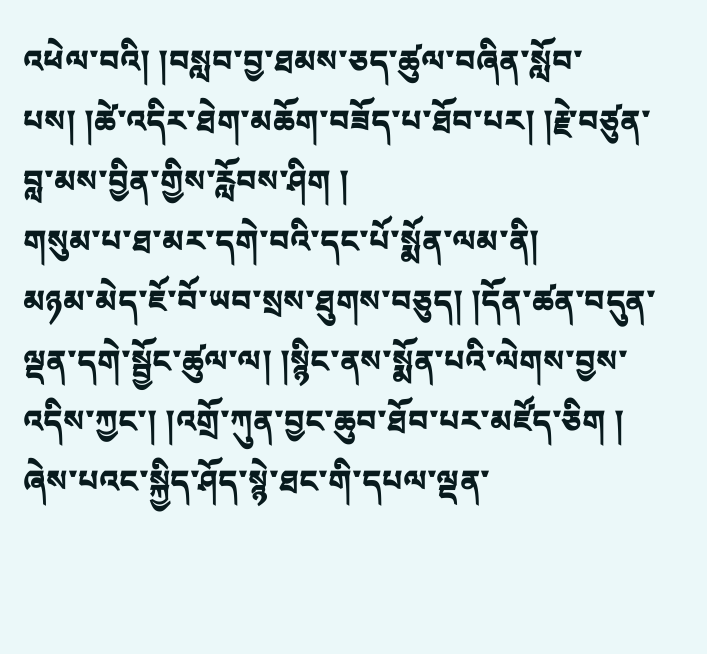འཕེལ་བའི། །བསླབ་བྱ་ཐམས་ཅད་ཚུལ་བཞིན་སློབ་པས། །ཚེ་འདིར་ཐེག་མཆོག་བཟོད་པ་ཐོབ་པར། །རྗེ་བཙུན་བླ་མས་བྱིན་གྱིས་རློབས་ཤིག །
གསུམ་པ་ཐ་མར་དགེ་བའི་དང་པོ་སྨོན་ལམ་ནི།
མཉམ་མེད་ཇོ་བོ་ཡབ་སྲས་ཐུགས་བཅུད། །དོན་ཚན་བདུན་ལྡན་དགེ་སྦྱོང་ཚུལ་ལ། །སྙིང་ནས་སྨོན་པའི་ལེགས་བྱས་འདིས་ཀྱང་། །འགྲོ་ཀུན་བྱང་ཆུབ་ཐོབ་པར་མཛོད་ཅིག །
ཞེས་པའང་སྐྱིད་ཤོད་སྙེ་ཐང་གི་དཔལ་ལྡན་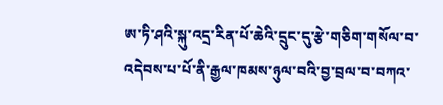ཨ་ཏི་ཤའི་སྐུ་འདྲ་རིན་པོ་ཆེའི་དྲུང་དུ་རྩེ་གཅིག་གསོལ་བ་འདེབས་པ་པོ་ནི་རྒྱལ་ཁམས་ཉུལ་བའི་བྱ་བྲལ་བ་བཀའ་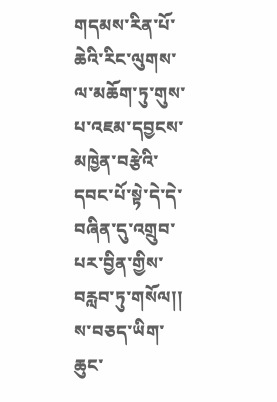གདམས་རིན་པོ་ཆེའི་རིང་ལུགས་ལ་མཆོག་ཏུ་གུས་པ་འཇམ་དབྱངས་མཁྱེན་བརྩེའི་དབང་པོ་སྟེ་དེ་དེ་བཞིན་དུ་འགྲུབ་པར་བྱིན་གྱིས་བརླབ་ཏུ་གསོལ།།
ས་བཅད་ཡིག་ཆུང་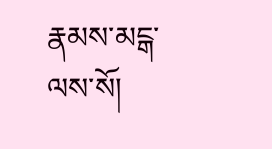རྣམས་མངྒ་ལས་སོ།